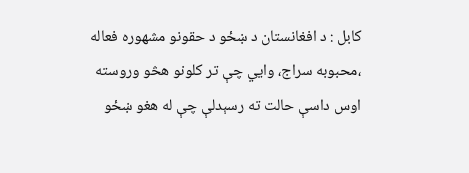کابل : د افغانستان د ښځو د حقونو مشهوره فعاله ،محبوبه سراج، وايي چې تر کلونو هڅو وروسته اوس داسې حالت ته رسېدلې چې له هغو ښځو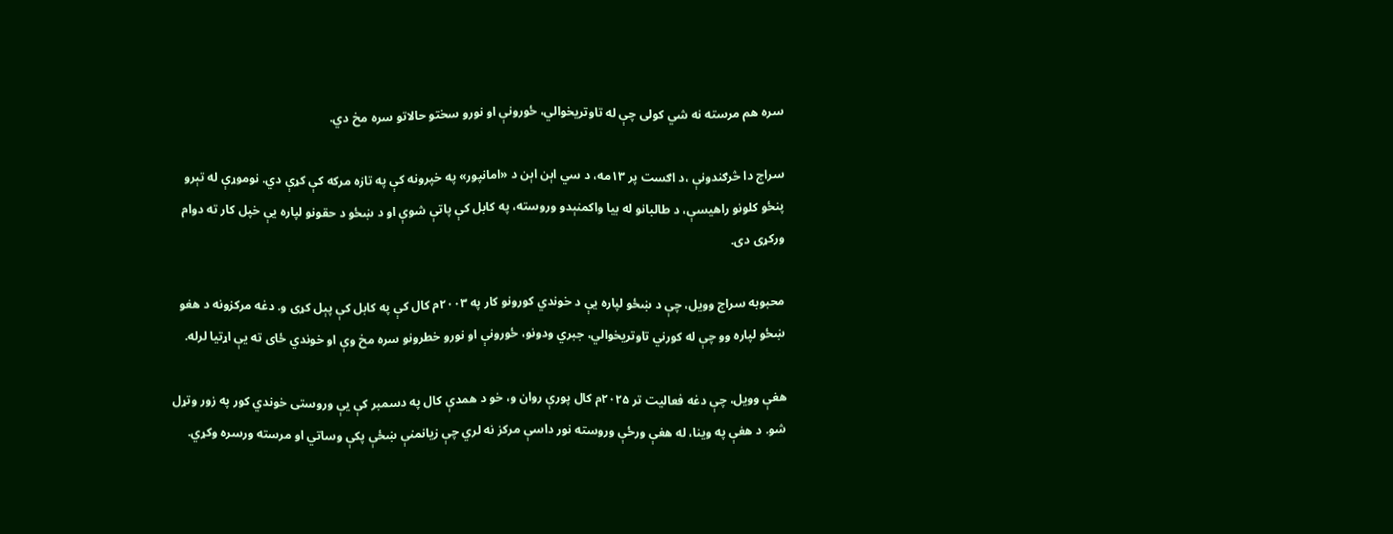سره هم مرسته نه شي کولی چې له تاوتریخوالي، ځورونې او نورو سختو حالاتو سره مخ دي.

سراج دا څرګندونې ،د اګست پر ۱۳مه، د سي اېن اېن د «امانپور» په خپرونه کې په تازه مرکه کې کړې دي. نوموړې له تېرو پنځو کلونو راهیسې، د طالبانو له بیا واکمنېدو وروسته، په کابل کې پاتې شوې او د ښځو د حقونو لپاره یې خپل کار ته دوام ورکړی دی.

محبوبه سراج وویل، چې د ښځو لپاره یې د خوندي کورونو کار په ۲۰۰۳م کال کې په کابل کې پېل کړی و. دغه مرکزونه د هغو ښځو لپاره وو چې له کورني تاوتریخوالي، جبري ودونو، ځورونې او نورو خطرونو سره مخ وې او خوندي ځای ته یې اړتیا لرله.

هغې وویل، چې دغه فعالیت تر ۲۰۲۵م کال پورې روان و، خو د همدې کال په دسمبر کې یې وروستی خوندي کور په زور وتړل شو. د هغې په وینا، له هغې ورځې وروسته نور داسې مرکز نه لري چې زیانمنې ښځې پکې وساتي او مرسته ورسره وکړي.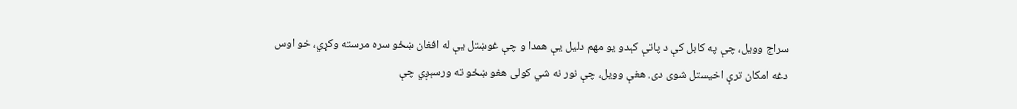سراج وویل، چې په کابل کې د پاتې کېدو یو مهم دلیل یې همدا و چې غوښتل یې له افغان ښځو سره مرسته وکړي، خو اوس دغه امکان ترې اخیستل شوی دی. هغې وویل، چې نور نه شي کولی هغو ښځو ته ورسېږي چې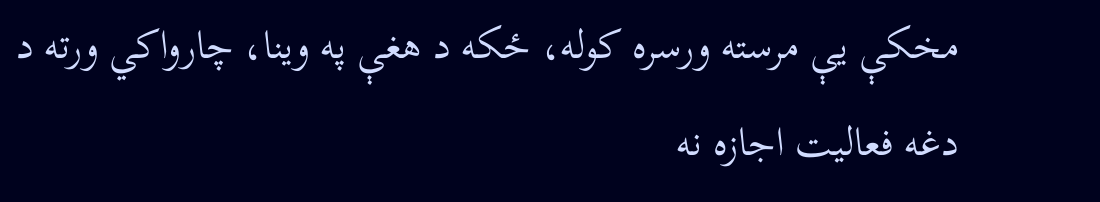مخکې یې مرسته ورسره کوله، ځکه د هغې په وینا، چارواکي ورته د دغه فعالیت اجازه نه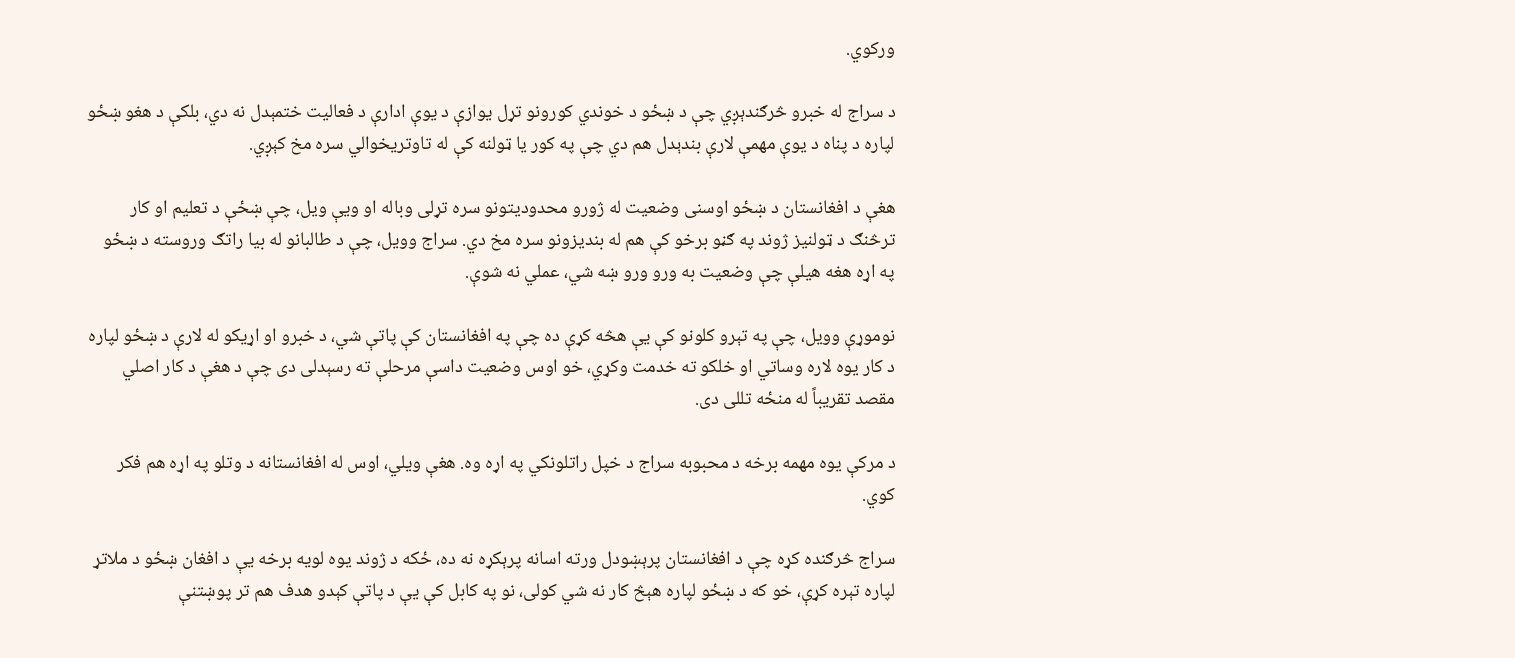ورکوي.

د سراج له خبرو څرګندېږي چې د ښځو د خوندي کورونو تړل یوازې د یوې ادارې د فعالیت ختمېدل نه دي، بلکې د هغو ښځو لپاره د پناه د یوې مهمې لارې بندېدل هم دي چې په کور یا ټولنه کې له تاوتریخوالي سره مخ کېږي.

هغې د افغانستان د ښځو اوسنی وضعیت له ژورو محدودیتونو سره تړلی وباله او ویې ویل، چې ښځې د تعلیم او کار ترڅنګ د ټولنیز ژوند په ګڼو برخو کې هم له بندیزونو سره مخ دي. سراج وویل، چې د طالبانو له بیا راتګ وروسته د ښځو په اړه هغه هیلې چې وضعیت به ورو ورو ښه شي، عملي نه شوې.

نوموړې وویل، چې په تېرو کلونو کې یې هڅه کړې ده چې په افغانستان کې پاتې شي، د خبرو او اړیکو له لارې د ښځو لپاره د کار یوه لاره وساتي او خلکو ته خدمت وکړي، خو اوس وضعیت داسې مرحلې ته رسېدلی دی چې د هغې د کار اصلي مقصد تقریباً له منځه تللی دی.

د مرکې یوه مهمه برخه د محبوبه سراج د خپل راتلونکي په اړه وه. هغې ویلي، اوس له افغانستانه د وتلو په اړه هم فکر کوي.

سراج څرګنده کړه چې د افغانستان پرېښودل ورته اسانه پرېکړه نه ده، ځکه د ژوند یوه لویه برخه یې د افغان ښځو د ملاتړ لپاره تېره کړې، خو که د ښځو لپاره هېڅ کار نه شي کولی، نو په کابل کې یې د پاتې کېدو هدف هم تر پوښتنې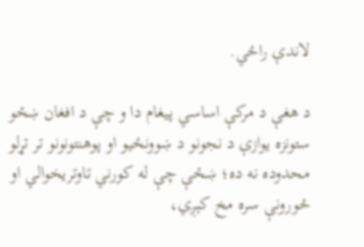لاندې راځي.

د هغې د مرکې اساسي پیغام دا و چې د افغان ښځو ستونزه یوازې د نجونو د ښوونځیو او پوهنتونونو تر تړلو محدوده نه ده؛ ښځې چې له کورني تاوتریخوالي او ځورونې سره مخ کېږي،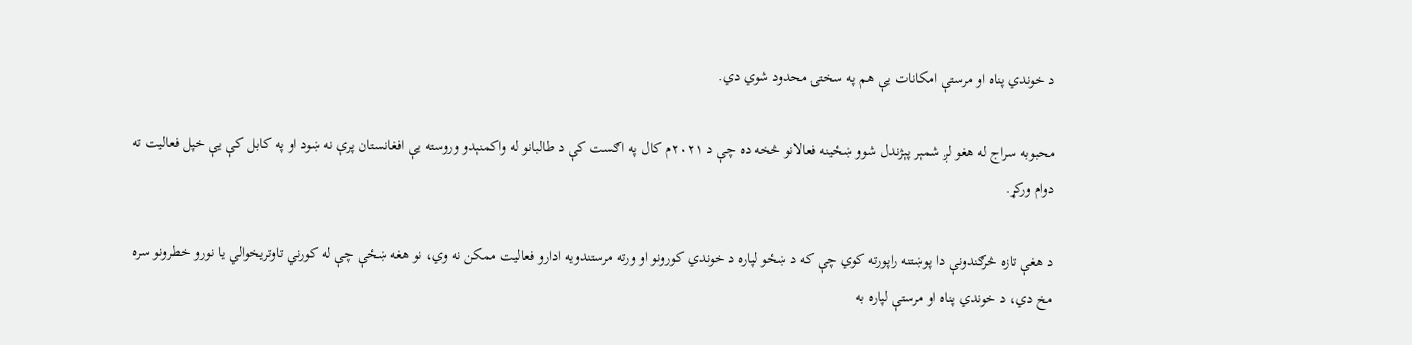د خوندي پناه او مرستې امکانات یې هم په سختۍ محدود شوي دي.

محبوبه سراج له هغو لږ شمېر پېژندل شوو ښځینه فعالانو څخه ده چې د ۲۰۲۱م کال په اګست کې د طالبانو له واکمنېدو وروسته یې افغانستان پرې نه ښود او په کابل کې یې خپل فعالیت ته دوام ورکړ.

د هغې تازه څرګندونې دا پوښتنه راپورته کوي چې که د ښځو لپاره د خوندي کورونو او ورته مرستندویه ادارو فعالیت ممکن نه وي، نو هغه ښځې چې له کورني تاوتریخوالي یا نورو خطرونو سره مخ دي، د خوندي پناه او مرستې لپاره به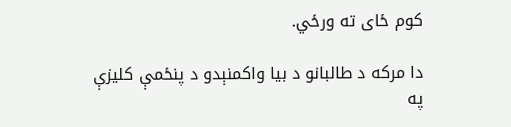کوم ځای ته ورځي.

دا مرکه د طالبانو د بیا واکمنېدو د پنځمې کلیزې په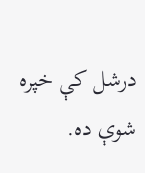درشل کې خپره شوې ده.